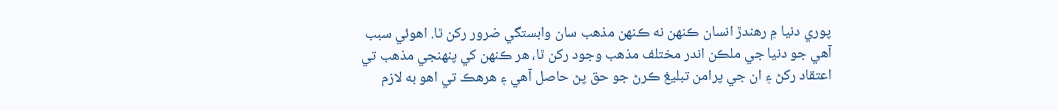پوري دنيا ۾ رهندڙ انسان ڪنهن نه ڪنهن مذهب سان وابستگي ضرور رکن ٿا. اهوئي سبب آهي جو دنيا جي ملڪن اندر مختلف مذهب وجود رکن ٿا، هر ڪنهن کي پنهنجي مذهب تي اعتقاد رکڻ ۽ ان جي پرامن تبليغ ڪرڻ جو حق پڻ حاصل آهي ۽ هرهڪ تي اهو به لازم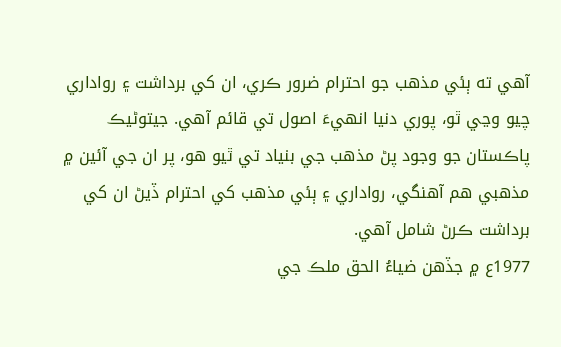آهي ته ٻئي مذهب جو احترام ضرور ڪري، ان کي برداشت ۽ رواداري چيو وڃي ٿو، پوري دنيا انهيءَ اصول تي قائم آهي. جيتوڻيڪ پاڪستان جو وجود پڻ مذهب جي بنياد تي ٿيو هو، پر ان جي آئين ۾ مذهبي هم آهنگي، رواداري ۽ ٻئي مذهب کي احترام ڏيڻ ان کي برداشت ڪرڻ شامل آهي.
1977ع ۾ جڏهن ضياءُ الحق ملڪ جي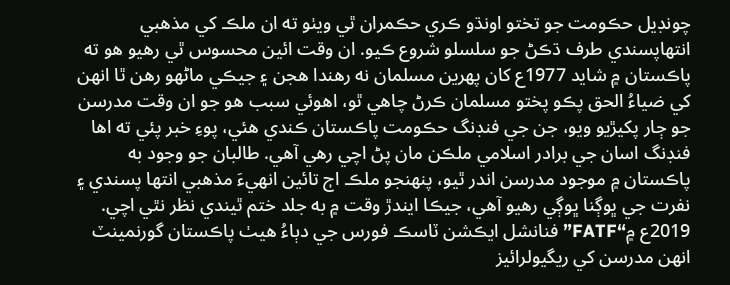چونڊيل حڪومت جو تختو اونڌو ڪري حڪمران ٿي ويٺو ته ان ملڪ کي مذهبي انتهاپسندي طرف ڌڪڻ جو سلسلو شروع ڪيو. ان وقت ائين محسوس ٿي رهيو هو ته پاڪستان ۾ شايد 1977ع کان پهرين مسلمان نه رهندا هجن ۽ جيڪي ماڻهو رهن ٿا انهن کي ضياءُ الحق پڪو پختو مسلمان ڪرڻ چاهي ٿو، اهوئي سبب هو جو ان وقت مدرسن جو ڄار پکيڙيو ويو، جن جي فنڊنگ حڪومت پاڪستان ڪندي هئي، پوءِ خبر پئي ته اها فنڊنگ اسان جي برادر اسلامي ملڪن مان پڻ اچي رهي آهي. طالبان جو وجود به پاڪستان ۾ موجود مدرسن اندر ٿيو، پنهنجو ملڪ اڄ تائين انهيءَ مذهبي انتها پسندي ۽ نفرت جي ڀوڳنا ڀوڳي رهيو آهي، جيڪا ايندڙ وقت ۾ به جلد ختم ٿيندي نظر نٿي اچي. 2019ع ۾“FATF” فنانشل ايڪشن ٽاسڪ فورس جي دٻاءُ هيٺ پاڪستان گورنمينٽ انهن مدرسن کي ريگيولرائيز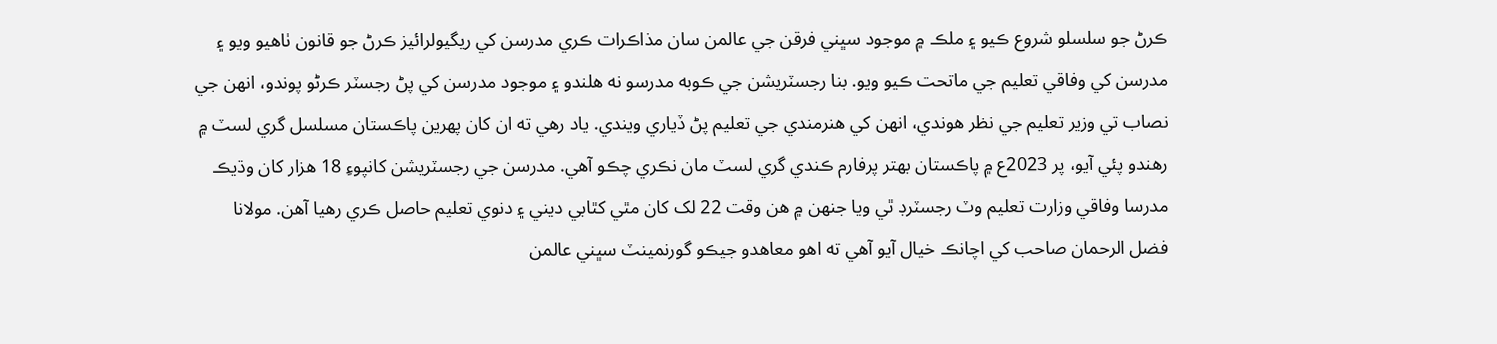ڪرڻ جو سلسلو شروع ڪيو ۽ ملڪ ۾ موجود سڀني فرقن جي عالمن سان مذاڪرات ڪري مدرسن کي ريگيولرائيز ڪرڻ جو قانون ٺاهيو ويو ۽ مدرسن کي وفاقي تعليم جي ماتحت ڪيو ويو. بنا رجسٽريشن جي ڪوبه مدرسو نه هلندو ۽ موجود مدرسن کي پڻ رجسٽر ڪرڻو پوندو، انهن جي نصاب تي وزير تعليم جي نظر هوندي، انهن کي هنرمندي جي تعليم پڻ ڏياري ويندي. ياد رهي ته ان کان پهرين پاڪستان مسلسل گري لسٽ ۾ رهندو پئي آيو، پر 2023ع ۾ پاڪستان بهتر پرفارم ڪندي گري لسٽ مان نڪري چڪو آهي. مدرسن جي رجسٽريشن کانپوءِ 18 هزار کان وڌيڪ مدرسا وفاقي وزارت تعليم وٽ رجسٽرڊ ٿي ويا جنهن ۾ هن وقت 22 لک کان مٿي کٿابي ديني ۽ دنوي تعليم حاصل ڪري رهيا آهن. مولانا فضل الرحمان صاحب کي اچانڪ خيال آيو آهي ته اهو معاهدو جيڪو گورنمينٽ سڀني عالمن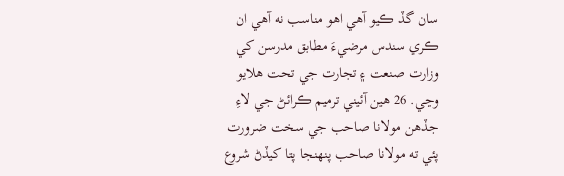سان گڏ ڪيو آهي اهو مناسب نه آهي ان ڪري سندس مرضيءَ مطابق مدرسن کي وزارت صنعت ۽ تجارت جي تحت هلايو وڃي. 26 هين آئيني ترميم ڪرائڻ جي لاءِ جڏهن مولانا صاحب جي سخت ضرورت پئي ته مولانا صاحب پنهنجا پتا کيڏڻ شروع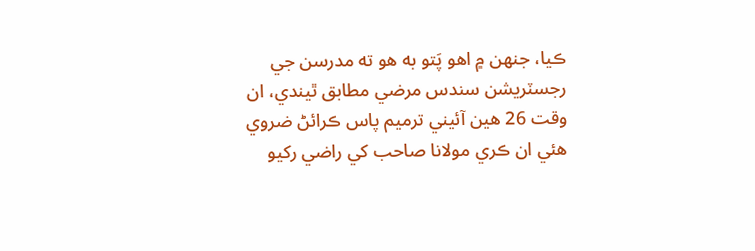ڪيا، جنهن ۾ اهو پَتو به هو ته مدرسن جي رجسٽريشن سندس مرضي مطابق ٿيندي، ان وقت 26 هين آئيني ترميم پاس ڪرائڻ ضروي هئي ان ڪري مولانا صاحب کي راضي رکيو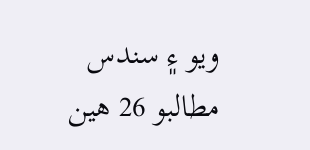ويو ۽ سندس مطالبو 26 هين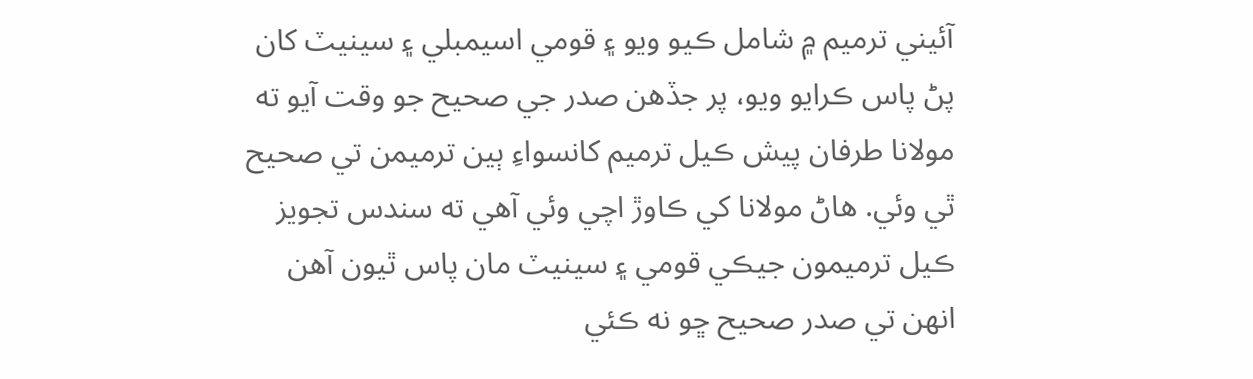آئيني ترميم ۾ شامل ڪيو ويو ۽ قومي اسيمبلي ۽ سينيٽ کان پڻ پاس ڪرايو ويو، پر جڏهن صدر جي صحيح جو وقت آيو ته مولانا طرفان پيش ڪيل ترميم کانسواءِ ٻين ترميمن تي صحيح ٿي وئي. هاڻ مولانا کي ڪاوڙ اچي وئي آهي ته سندس تجويز ڪيل ترميمون جيڪي قومي ۽ سينيٽ مان پاس ٿيون آهن انهن تي صدر صحيح ڇو نه ڪئي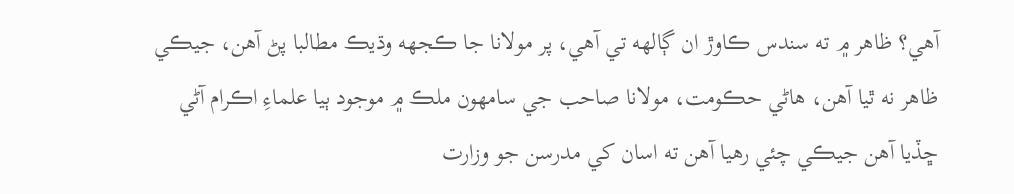آهي؟ ظاهر ۾ ته سندس ڪاوڙ ان ڳالهه تي آهي، پر مولانا جا ڪجهه وڌيڪ مطالبا پڻ آهن، جيڪي ظاهر نه ٿيا آهن، هاڻي حڪومت، مولانا صاحب جي سامهون ملڪ ۾ موجود ٻيا علماءِ اڪرام آڻي ڇڏيا آهن جيڪي چئي رهيا آهن ته اسان کي مدرسن جو وزارت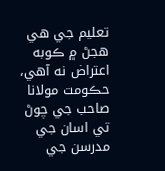تعليم جي هي هجڻ ۾ ڪوبه اعتراض نه آهي، حڪومت مولانا صاحب جي چوڻ تي اسان جي مدرسن جي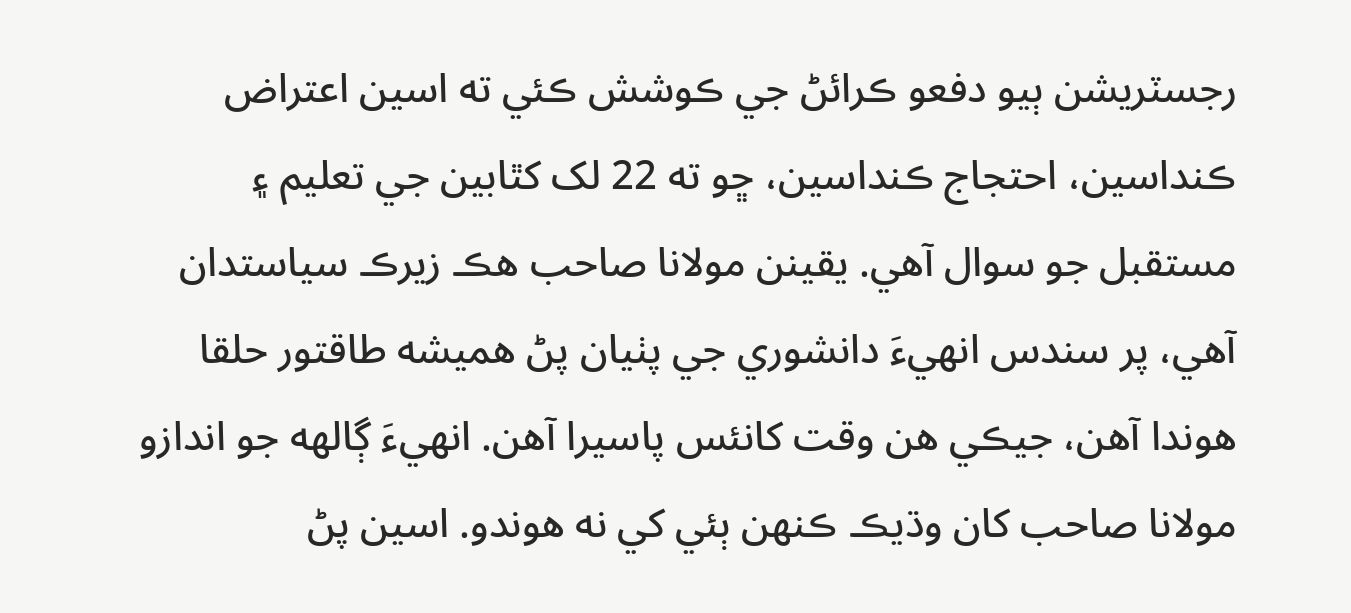رجسٽريشن ٻيو دفعو ڪرائڻ جي ڪوشش ڪئي ته اسين اعتراض ڪنداسين، احتجاج ڪنداسين، ڇو ته 22 لک کٿابين جي تعليم ۽ مستقبل جو سوال آهي. يقينن مولانا صاحب هڪ زيرڪ سياستدان آهي، پر سندس انهيءَ دانشوري جي پٺيان پڻ هميشه طاقتور حلقا هوندا آهن، جيڪي هن وقت کانئس پاسيرا آهن. انهيءَ ڳالهه جو اندازو مولانا صاحب کان وڌيڪ ڪنهن ٻئي کي نه هوندو. اسين پڻ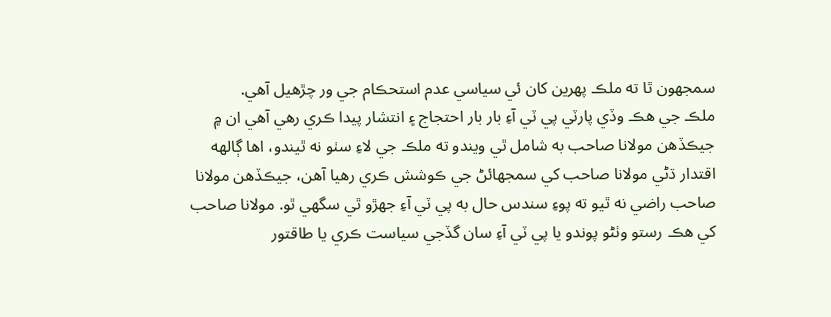سمجهون ٿا ته ملڪ پهرين کان ئي سياسي عدم استحڪام جي ور چڙهيل آهي.
ملڪ جي هڪ وڏي پارٽي پي ٽي آءِ بار بار احتجاج ۽ انتشار پيدا ڪري رهي آهي ان ۾ جيڪڏهن مولانا صاحب به شامل ٿي ويندو ته ملڪ جي لاءِ سٺو نه ٿيندو، اها ڳالهه اقتدار ڌڻي مولانا صاحب کي سمجهائڻ جي ڪوشش ڪري رهيا آهن، جيڪڏهن مولانا صاحب راضي نه ٿيو ته پوءِ سندس حال به پي ٽي آءِ جهڙو ٿي سگهي ٿو. مولانا صاحب کي هڪ رستو وٺڻو پوندو يا پي ٽي آءِ سان گڏجي سياست ڪري يا طاقتور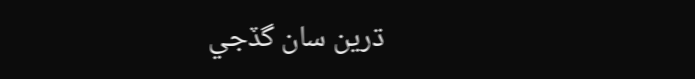ڌرين سان گڏجي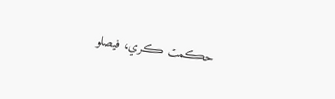حڪمت ڪري، فيصلو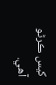کيس ڪرڻو آهي.